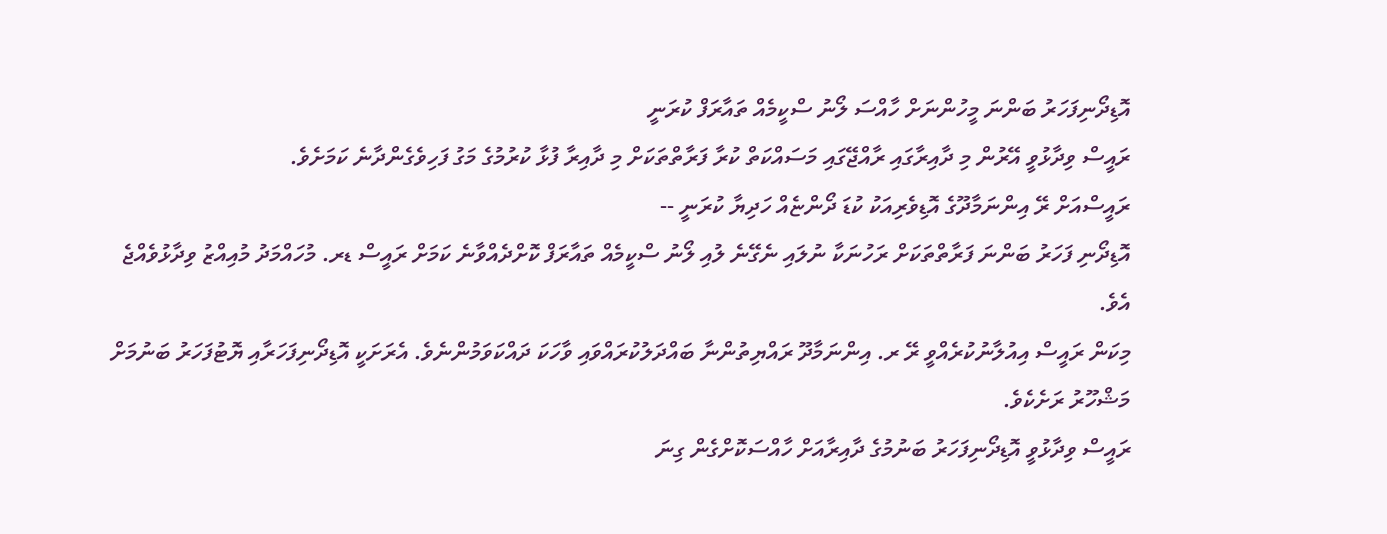އޮޑިދޯނިފަހަރު ބަންނަ މީހުންނަށް ހާއްސަ ލޯނު ސްކީމެއް ތައާރަފް ކުރަނީ
ރައީސް ވިދާޅުވީ އޭރުން މި ދާއިރާގައި ރާއްޖޭގައި މަސައްކަތް ކުރާ ފަރާތްތަކަށް މި ދާއިރާ ފުޅާ ކުރުމުގެ މަގު ފަހިވެގެންދާނެ ކަމަށެވެ.
ރައީސްއަށް ރޭ އިންނަމާދޫގެ އޮޑިވެރިއަކު ކުޑަ ދޯންޏެއް ހަދިޔާ ކުރަނީ --
އޮޑިދޯނި ފަހަރު ބަންނަ ފަރާތްތަކަށް ރަހުނަކާ ނުލައި ނެގޭނެ ލުއި ލޯނު ސްކީމެއް ތައާރަފް ކޮށްދެއްވާނެ ކަމަށް ރައީސް ޑރ. މުހައްމަދު މުއިއްޒު ވިދާޅުވެއްޖެ އެވެ.
މިކަން ރައީސް އިއުލާނުކުރެއްވީ ރޭ ރ. އިންނަމާދޫ ރައްޔިތުންނާ ބައްދަލުކުރައްވައި ވާހަކަ ދައްކަވަމުންނެވެ. އެރަށަކީ އޮޑިދޯނިފަހަރާއި ޔޮޓުފަހަރު ބަނުމަށް މަޝްހޫރު ރަށެކެވެ.
ރައީސް ވިދާޅުވީ އޮޑިދޯނިފަހަރު ބަނުމުގެ ދާއިރާއަށް ހާއްސަކޮށްގެން ގިނަ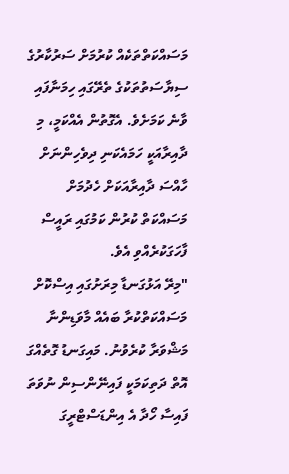މަސައްކަތްތަކެއް ކުރުމަށް ސަރުކާރުގެ ސިޔާސަތުތަކުގެ ތެރޭގައި ހިމަނާފައި ވާނެ ކަމަށެވެ. އެގޮތުން އެއްކަމީ، މި ދާއިރާއަކީ ހަމައެކަނި ދިވެހިންނަށް ހާއްސަ ދާއިރާއަކަށް ހެދުމަށް މަސައްކަތް ކުރުން ކަމުގައި ރައީސް ފާހަގަކުރެއްވި އެވެ.
"މިރޭ އަޅުގަނޑާ މިރަށުގައި އިސްކޮށް މަސައްކަތްކުރާ ބައެއް މާވަޑިންނާ މަޝްވަރާ ކުރެވުނު. މައިގަނޑު ގޮތެއްގަ އޮތް ދަތިކަމަކީ ފައިނޭންސިން ނުވަތަ ފައިސާ ހޯދާ އެ އިންޑަސްޓްރީގަ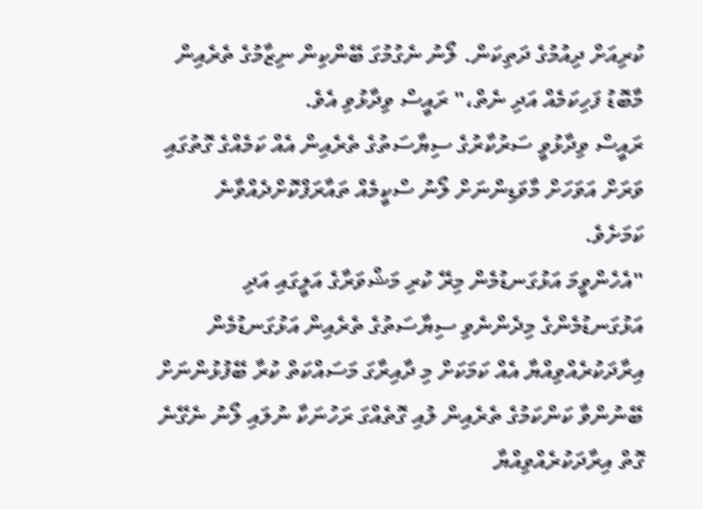ކުރިއަށް ދިއުމުގެ ދަތިކަން. ލޯނު ނެގުމުގަ ބޭންކިން ނިޒާމުގެ ތެރެއިން މާބޮޑު ފަހިކަމެއް އަދި ނެތް،" ރައީސް ވިދާޅުވި އެވެ.
ރައީސް ވިދާޅުވީ ސަރުކާރުގެ ސިޔާސަތުގެ ތެރެއިން އެއް ކަމެއްގެ ގޮތުގައި ވަރަށް އަވަހަށް މާވަޑިންނަށް ލޯނު ސްކީމެއް ތައާރަފްކޮށްދެއްވާނެ ކަމަށެވެ.
"އެހެންވީމަ އަޅުގަނޑުމެން މިރޭ ކުރި މަޝްވަރާގެ އަލީގައި އަދި އަޅުގަނޑުމެންގެ މިދެންނެވި ސިޔާސަތުގެ ތެރެއިން އަޅުގަނޑުމެން އިރާދަކުރެއްވިއްޔާ އެއް ކަމަކަށް މި ދާއިރާގަ މަސައްކަތް ކުރާ ބޭފުޅުންނަށް ބޭނުންވާ ކަންކަމުގެ ތެރެއިން ލުއި ގޮތެއްގަ ރަހުނަކާ ނުލައި ލޯނު ނެގޭނެ ގޮތް އިރާދަކުރެއްވިއްޔާ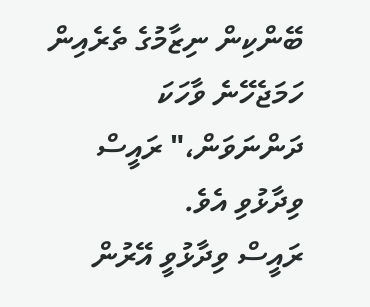ބޭންކިން ނިޒާމުގެ ތެރެއިން ހަމަޖެހޭނެ ވާހަކަ ދަންނަވަން،" ރައީސް ވިދާޅުވި އެވެ.
ރައީސް ވިދާޅުވީ އޭރުން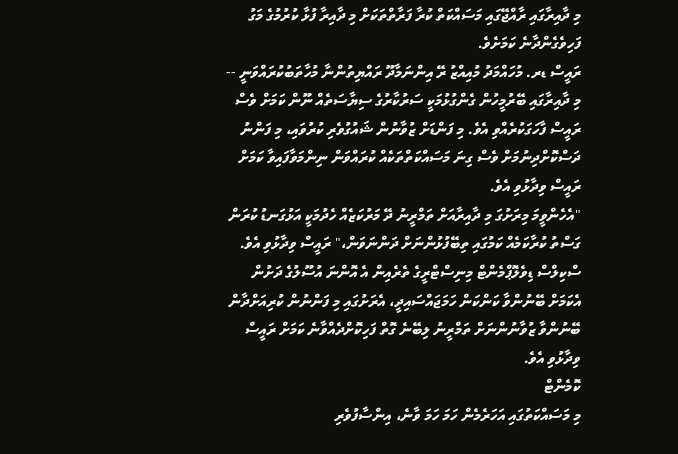މި ދާއިރާގައި ރާއްޖޭގައި މަސައްކަތް ކުރާ ފަރާތްތަކަށް މި ދާއިރާ ފުޅާ ކުރުމުގެ މަގު ފަހިވެގެންދާނެ ކަމަށެވެ.
ރައީސް ޑރ. މުހައްމަދު މުއިއްޒު ރޭ އިންނަމާދޫ ރައްޔިތުންނާ މުހާތަބުކުރައްވަނީ --
މި ދާއިރާގައި ބޭރުމީހުން ގެންގުޅުމަކީ ސަރުކާރުގެ ސިޔާސަތެއް ނޫން ކަމަށް ވެސް ރައީސް ފާހަގަކުރެއްވި އެވެ. މި ފަންޑަށް ޒުވާނުން ޝައުގުވެރި ކުރުވައި، މި ފަންނު ދަސްކޮށްދިނުމަށް ވެސް ގިނަ މަސައްކަތްތަކެއް ކުރައްވަން ނިންމަވާފައިވާ ކަމަށް ރައީސް ވިދާޅުވި އެވެ.
"އެހެންވީމަ މިރަށުގަ މި ދާއިރާއަށް ތަމްރީނު ދޭ މަރުކަޒެއް ހެދުމަކީ އަޅުގަނޑު ކުރަން ގަސްތު ކުރާކަމެއް ކަމުގައި ތިބޭފުޅުންނަށް ދަންނަވަން،" ރައީސް ވިދާޅުވި އެވެ.
ސްކިލްސް ޑިވެލޮޕްމެންޓް މިނިސްޓްރީގެ ތެރެއިން އެ އޮންނަ އުސޫލުގެ ދަށުން އެކަމަށް ބޭނުންވާ ކަންކަން ހަމަޖައްސައިދީ، އެރަށުގައި މި ފަންނުން ކުރިއަށްދާން ބޭނުންވާ ޒުވާނުންނަށް ތަމްރީނު ލިބޭނެ ގޮތް ފަހިކޮށްދެއްވާނެ ކަމަށް ރައީސް ވިދާޅުވި އެވެ.
ކޮމެންޓް
މި މަސައްކަތުގައި އަހަރެމެން ހަމަ ހަމަ ވާނެ، އިންސާފުވެރި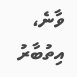ވާނެ، އިތުބާރު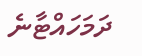ދަމަހައްޓާނެ